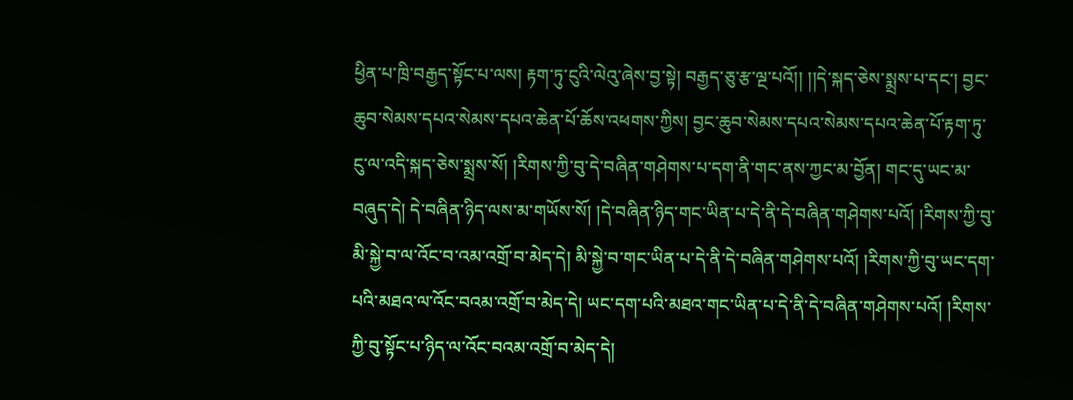ཕྱིན་པ་ཁྲི་བརྒྱད་སྟོང་པ་ལས། རྟག་ཏུ་ངུའི་ལེའུ་ཞེས་བྱ་སྟེ། བརྒྱད་ཅུ་རྩ་ལྔ་པའོ།། །།དེ་སྐད་ཅེས་སྨྲས་པ་དང་། བྱང་ཆུབ་སེམས་དཔའ་སེམས་དཔའ་ཆེན་པོ་ཆོས་འཕགས་ཀྱིས། བྱང་ཆུབ་སེམས་དཔའ་སེམས་དཔའ་ཆེན་པོ་རྟག་ཏུ་ངུ་ལ་འདི་སྐད་ཅེས་སྨྲས་སོ། །རིགས་ཀྱི་བུ་དེ་བཞིན་གཤེགས་པ་དག་ནི་གང་ནས་ཀྱང་མ་བྱོན། གང་དུ་ཡང་མ་བཞུད་དེ། དེ་བཞིན་ཉིད་ལས་མ་གཡོས་སོ། །དེ་བཞིན་ཉིད་གང་ཡིན་པ་དེ་ནི་དེ་བཞིན་གཤེགས་པའོ། །རིགས་ཀྱི་བུ་མི་སྐྱེ་བ་ལ་འོང་བ་འམ་འགྲོ་བ་མེད་དེ། མི་སྐྱེ་བ་གང་ཡིན་པ་དེ་ནི་དེ་བཞིན་གཤེགས་པའོ། །རིགས་ཀྱི་བུ་ཡང་དག་པའི་མཐའ་ལ་འོང་བའམ་འགྲོ་བ་མེད་དེ། ཡང་དག་པའི་མཐའ་གང་ཡིན་པ་དེ་ནི་དེ་བཞིན་གཤེགས་པའོ། །རིགས་ཀྱི་བུ་སྟོང་པ་ཉིད་ལ་འོང་བའམ་འགྲོ་བ་མེད་དེ།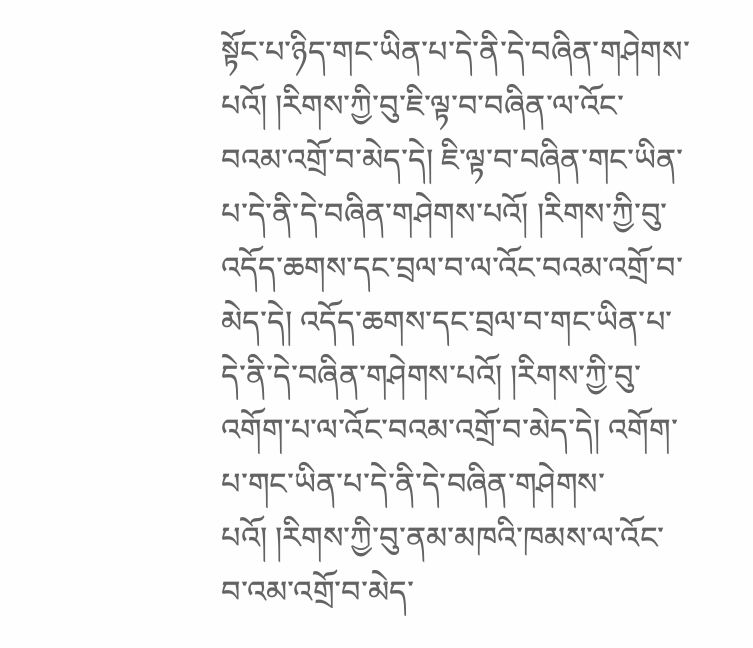སྟོང་པ་ཉིད་གང་ཡིན་པ་དེ་ནི་དེ་བཞིན་གཤེགས་པའོ། །རིགས་ཀྱི་བུ་ཇི་ལྟ་བ་བཞིན་ལ་འོང་བའམ་འགྲོ་བ་མེད་དེ། ཇི་ལྟ་བ་བཞིན་གང་ཡིན་པ་དེ་ནི་དེ་བཞིན་གཤེགས་པའོ། །རིགས་ཀྱི་བུ་འདོད་ཆགས་དང་བྲལ་བ་ལ་འོང་བའམ་འགྲོ་བ་མེད་དེ། འདོད་ཆགས་དང་བྲལ་བ་གང་ཡིན་པ་དེ་ནི་དེ་བཞིན་གཤེགས་པའོ། །རིགས་ཀྱི་བུ་འགོག་པ་ལ་འོང་བའམ་འགྲོ་བ་མེད་དེ། འགོག་པ་གང་ཡིན་པ་དེ་ནི་དེ་བཞིན་གཤེགས་པའོ། །རིགས་ཀྱི་བུ་ནམ་མཁའི་ཁམས་ལ་འོང་བ་འམ་འགྲོ་བ་མེད་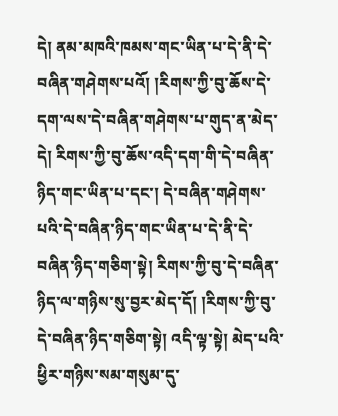དེ། ནམ་མཁའི་ཁམས་གང་ཡིན་པ་དེ་ནི་དེ་བཞིན་གཤེགས་པའོ། །རིགས་ཀྱི་བུ་ཆོས་དེ་དག་ལས་དེ་བཞིན་གཤེགས་པ་གུད་ན་མེད་དེ། རིགས་ཀྱི་བུ་ཆོས་འདི་དག་གི་དེ་བཞིན་ཉིད་གང་ཡིན་པ་དང་། དེ་བཞིན་གཤེགས་པའི་དེ་བཞིན་ཉིད་གང་ཡིན་པ་དེ་ནི་དེ་བཞིན་ཉིད་གཅིག་སྟེ། རིགས་ཀྱི་བུ་དེ་བཞིན་ཉིད་ལ་གཉིས་སུ་བྱར་མེད་དོ། །རིགས་ཀྱི་བུ་དེ་བཞིན་ཉིད་གཅིག་སྟེ། འདི་ལྟ་སྟེ། མེད་པའི་ཕྱིར་གཉིས་སམ་གསུམ་དུ་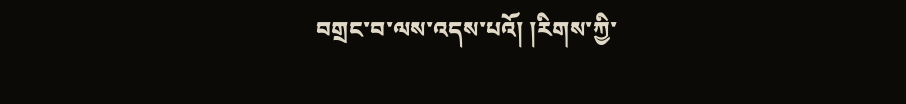བགྲང་བ་ལས་འདས་པའོ། །རིགས་ཀྱི་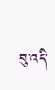བུ་འདི་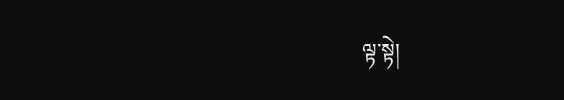ལྟ་སྟེ།